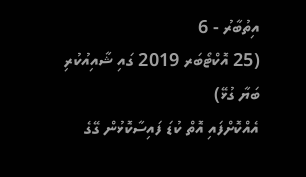އިތުބާރު - 6
(25 އޮކްޓޯބަރ 2019 ގައި ޝާއިއުކުރި ބަޔާ ގުޅޭ)
އެއްކޮށްފައި އޮތް ކުޑަ ފައިސާކޮޅުން ގޭގެ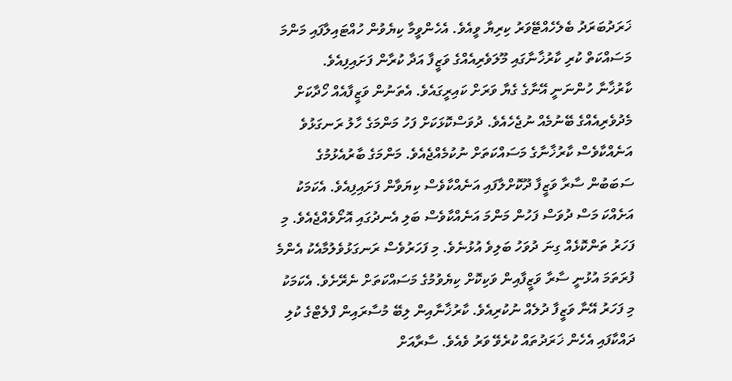ޚަރަދުބަރަދު ބެލެހެއްޓޭވަރު ކިރިޔާ ވީއެވެ. އެހެންވީމާ ކިޔެވުން ހުއްޓައިލާފައި މަންމަ މަސައްކަތް ކުރި ކާރުޚާނާގައި މޫލަވެރިއެއްގެ ވަޒީފާ އަދާ ކުރާން ފަށައިފިއެވެ.
ކާރުޚާނާ ހުންނަނީ އޭނާގެ ގެޔާ ވަރަށް ކައިރީގައެވެ. އެތަނުން ވަޒީފާއެއް ހޯދާކަށް މެދުވެރިއެއްގެ ބޭނުމެއް ނުޖެހެއެވެ. ދުވަސްކޮޅަކަށް ފަހު މަންމަގެ ހާލު ރަނގަޅުވެ އަނެއްކާވެސް ކާރުޚާނާގެ މަސައްކަތަށް ނުކުމެއްޖެއެވެ. މަންމަގެ ބާރުއެޅުމުގެ ސަބަބުން ސާރާ ވަޒީފާ ދޫކޮށްލާފައި އަނެއްކާވެސް ކިޔަވާން ފަށައިފިއެވެ. އެކަމަކު އަށެއްކަ މަސް ދުވަސް ފަހުން މަންމަ އަނެއްކާވެސް ބަލި އެނދުގައި އޮށޯވެއްޖެއެވެ. މި ފަހަރު ތަންކޮޅެއް ގިނަ ދުވަހު ބަލިވެ އުޅުނެވެ. މި ފަހަރުވެސް ރަނގަޅުވެލުމާއެކު އެންމެ ފުރަތަމަ އުޅުނީ ސާރާ ވަޒީފާއިން ވަކިކޮށް ކިޔެވުމުގެ މަސައްކަތަށް ނެރޭށެވެ. އެކަމަކު މި ފަހަރު އޭނާ ވަޒީފާ ދުލެއް ނުކުރިއެވެ. ކާރުޚާނާއިން ލިބޭ މުސާރައިން ފްލެޓްގެ ކުލި ދައްކާފައި އެހެން ޚަރަދުތައް ކުރެވޭ ވަރު ވެއެވެ. ސާރާއަށް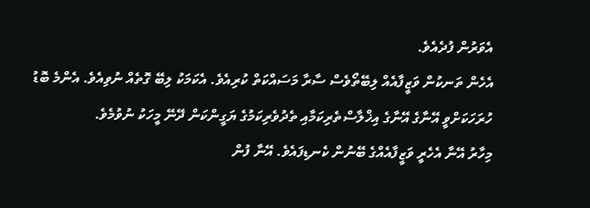އެވަރުން ފުދެއެވެ.
އެހެން ތަނކުން ވަޒީފާއެއް ލިބޭތޯވެސް ސާރާ މަސައްކަތް ކުރިއެވެ. އެކަމަކު ލިބޭ ގޮތެއް ނުވިއެވެ. އެންމެ ބޮޑު ހުރަހަކަށްވީ އޭނާގެ އޭނާގެ އިޚްލާސްތެރިކަމާއި ތެދުވެރިކަމުގެ ޔަގީންކަން ދޭނޭ މީހަކު ނުވުމެވެ.
މިހާރު އޭނާ އެހެރީ ވަޒީފާއެއްގެ ބޭނުން ކެނޑިފައެވެ. އޭނާ ފުން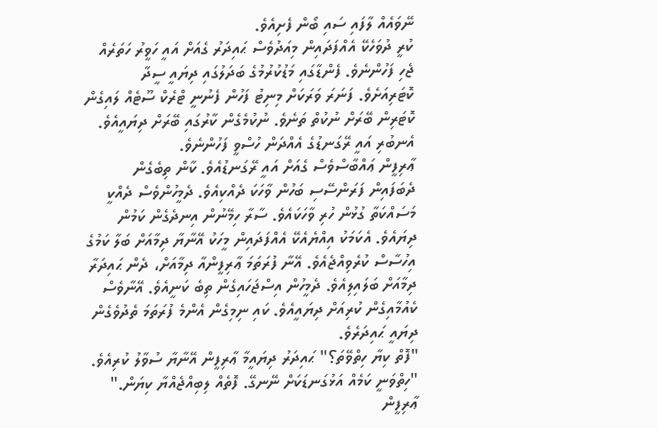ނޭވައެއް ލާފައި ސައި ބޯން ފެށިއެވެ.
ކުރީ ދުވަހެކޭ އެއްފަދައިން މިއަދުވެސް ޙައިދަރު ގެއަށް އައީ ހަވީރު ހަތަރެއް ޖެހި ފަހުންނެވެ. ފެންޑާގައި މަޑުކުރުމުގެ ބަދަލުގައި ދިޔައީ ސީދާ ކޮޓަރިއަށެވެ. ފަނަރަ ވަރަކަށް މިނިޓު ފަހުން ފެނުނީ ޓްރެކް ސޫޓެއް ލައިގެން ކޮޓަރިން ބޭރަށް ނުކުތް ތަނެވެ. ނުކުމެގެން ކާރުގައި ބޭރަށް ދިޔައީއެވެ. އެނބުރި އައީ ރޭގަނޑުގެ އެއްދަން ހުސްވީ ފަހުންނެވެ.
ޢާރިފީން ޢައްބާސްވެސް ގެއަށް އައީ ރޭގަނޑުއެވެ. ކާން ތިބެގެން ދެބަފައިން ފަރަންސޭސި ބަހުން ވާހަކަ ދެއްކިއެވެ. ދެމީހުންވެސް ދެއްކީ މަސައްކަތާ ގުޅުން ހުރި ވާހަކައެވެ. ސާރާ ހިމޭނުން އިނދެގެން ކަމުން ދިޔައެވެ. އެކަމަކު އިއްޔެއެކޭ އެއްފަދައިން މީހަކު އޭނާޔާ ދިމާއަށް ބަލާ ކަމުގެ އިހުސާސް ކުރެވިއްޖެއެވެ. އޭނާ ފުރަތަމަ ޢާރިފީންއާ ދިމާއަށް، ދެން ޙައިދަރާ ދިމާއަށް ބަލައިލިއެވެ. ދެމީހުން އިސްޖަހައިގެން ތިބެ ކަނީއެވެ. އޭނާވެސް ކެއުމާއިގެން ކުރިއަށް ދިޔައީއެވެ. ކައި ނިމިގެން އެންމެ ފުރަތަމަ ތެދުވެގެން ދިޔައީ ޙައިދަރެވެ.
"ފޮތް ކިޔާ ހިތްވޭތަ؟" ޙައިދަރު ދިޔައީމާ ޢާރިފީން އޭނާޔާ ސުވާލު ކުރިއެވެ.
"ހިތްވަނީ ކަމެއް އަޅުގަނޑަކަށް ނޭނގޭ. ފޮތެއް ލިބިއްޖެއްޔާ ކިޔަން."
ޢާރިފީން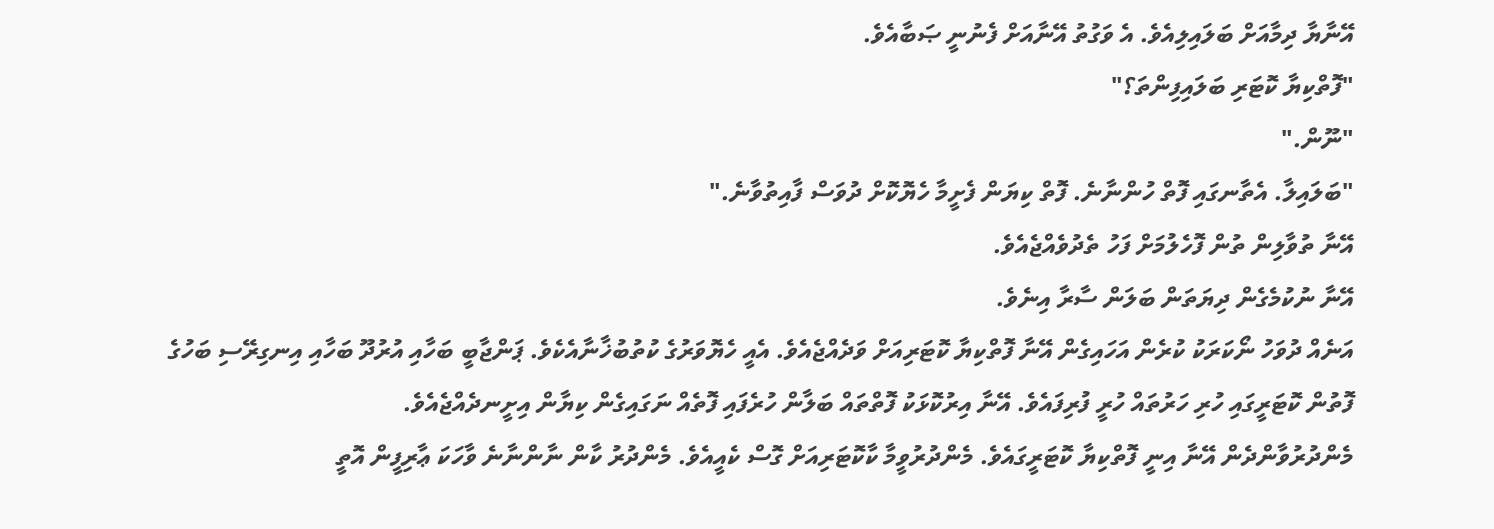އޭނާޔާ ދިމާއަށް ބަލައިލިއެވެ. އެ ވަގުތު އޭނާއަށް ފެނުނީ ޞަބާއެވެ.
"ފޮތްކިޔާ ކޮޓަރި ބަލައިފިންތަ؟"
"ނޫން."
"ބަލައިލާ. އެތާނގައި ފޮތް ހުންނާނެ. ފޮތް ކިޔަން ފެށީމާ ހެޔޮކޮށް ދުވަސް ފާއިތުވާނެ."
އޭނާ ތުވާލިން ތުން ފޮހެލުމަށް ފަހު ތެދުވެއްޖެއެވެ.
އޭނާ ނުކުމެގެން ދިޔަތަން ބަލަން ސާރާ އިނެވެ.
އަނެއް ދުވަހު ނޯކަރަކު ކުރެން އަހައިގެން އޭނާ ފޮތްކިޔާ ކޮޓަރިއަށް ވަދެއްޖެއެވެ. އެއީ ހެޔޮވަރުގެ ކުތުބުޚާނާއެކެވެ. ޕަންޖާބީ ބަހާއި އުރުދޫ ބަހާއި އިނގިރޭސި ބަހުގެ ފޮތުން ކޮޓަރީގައި ހުރި ހަރުތައް ހުރީ ފުރިފައެވެ. އޭނާ އިރުކޮޅަކު ފޮތްތައް ބަލާން ހުރެފައި ފޮތެއް ނަގައިގެން ކިޔާން އިށީނދެއްޖެއެވެ.
މެންދުރުވާންދެން އޭނާ އިނީ ފޮތްކިޔާ ކޮޓަރީގައެވެ. މެންދުރުވީމާ ކާކޮޓަރިއަށް ގޮސް ކެއީއެވެ. މެންދުރު ކާން ނާންނާނެ ވާހަކަ ޢާރިފީން އޮތީ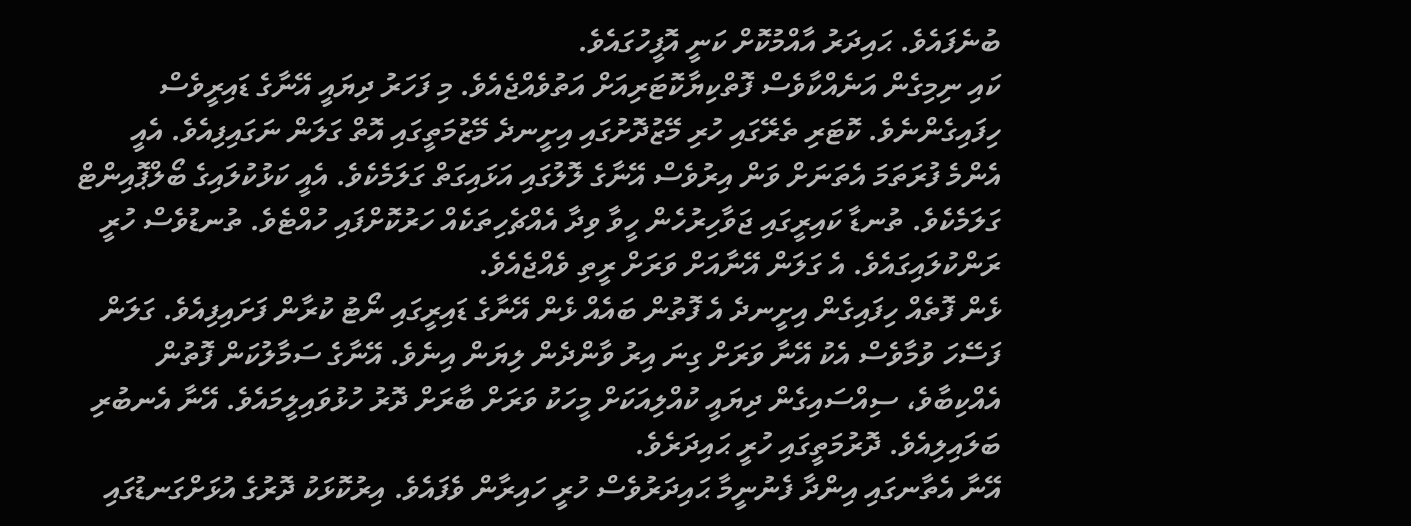ބުނެފައެވެ. ޙައިދަރު އާއްމުކޮށް ކަނީ އޮފީހުގައެވެ.
ކައި ނިމިގެން އަނެއްކާވެސް ފޮތްކިޔާކޮޓަރިއަށް އަތުވެއްޖެއެވެ. މި ފަހަރު ދިޔައީ އޭނާގެ ޑައިރީވެސް ހިފައިގެންނެވެ. ކޮޓަރި ތެރޭގައި ހުރި މޭޒުދޮށުގައި އިށީނދެ މޭޒުމަތީގައި އޮތް ގަލަން ނަގައިފިއެވެ. އެއީ އެންމެ ފުރަތަމަ އެތަނަށް ވަން އިރުވެސް އޭނާގެ ލޮލުގައި އަޅައިގަތް ގަލަމެކެވެ. އެއީ ކަޅުކުލައިގެ ބޯލްޕޮއިންޓް ގަލަމެކެވެ. ތުނޑާ ކައިރީގައި ޖަވާހިރުހެން ހީވާ ވިދާ އެއްޗެހިތަކެއް ހަރުކޮށްފައި ހުއްޓެވެ. ތުނޑުވެސް ހުރީ ރަންކުލައިގައެވެ. އެ ގަލަން އޭނާއަށް ވަރަށް ރީތި ވެއްޖެއެވެ.
ޅެން ފޮތެއް ހިފައިގެން އިށީނދެ އެ ފޮތުން ބައެއް ޅެން އޭނާގެ ޑައިރީގައި ނޯޓު ކުރާން ފަށައިފިއެވެ. ގަލަން ފަސޭހަ ވުމާވެސް އެކު އޭނާ ވަރަށް ގިނަ އިރު ވާންދެން ލިޔަން އިނެވެ. އޭނާގެ ސަމާލުކަން ފޮތުން އެއްކިބާވެ، ސިއްސައިގެން ދިޔައީ ކުއްލިއަކަށް މީހަކު ވަރަށް ބާރަށް ދޮރު ހުޅުވައިލީމައެވެ. އޭނާ އެނބުރި ބަލައިލިއެވެ. ދޮރުމަތީގައި ހުރީ ޙައިދަރެވެ.
އޭނާ އެތާނގައި އިންދާ ފެނުނީމާ ޙައިދަރުވެސް ހުރީ ހައިރާން ވެފައެވެ. އިރުކޮޅަކު ދޮރުގެ އުޅަށްގަނޑުގައި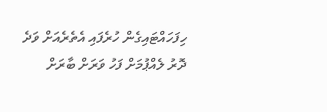ހިފަހައްޓައިގެން ހުރެފައި އެތެރެއަށް ވަދެ ދޮރު ލެއްޕުމަށް ފަހު ވަރަށް ބާރަށް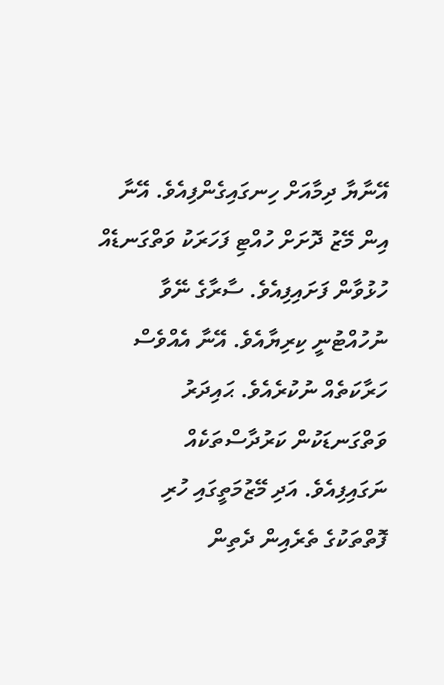އޭނާޔާ ދިމާއަށް ހިނގައިގެންފިއެވެ. އޭނާ އިން މޭޒު ދޮށަށް ހުއްޓި ފަހަރަކު ވަތްގަނޑެއް ހުޅުވާން ފަށައިފިއެވެ. ސާރާގެ ނޭވާ ނުހުއްޓުނީ ކިރިޔާއެވެ. އޭނާ އެއްވެސް ހަރާކަތެއް ނުކުރެއެވެ. ޙައިދަރު ވަތްގަނޑަކުން ކަރުދާސްތަކެއް ނަގައިފިއެވެ. އަދި މޭޒުމަތީގައި ހުރި ފޮތްތަކުގެ ތެރެއިން ދެތިން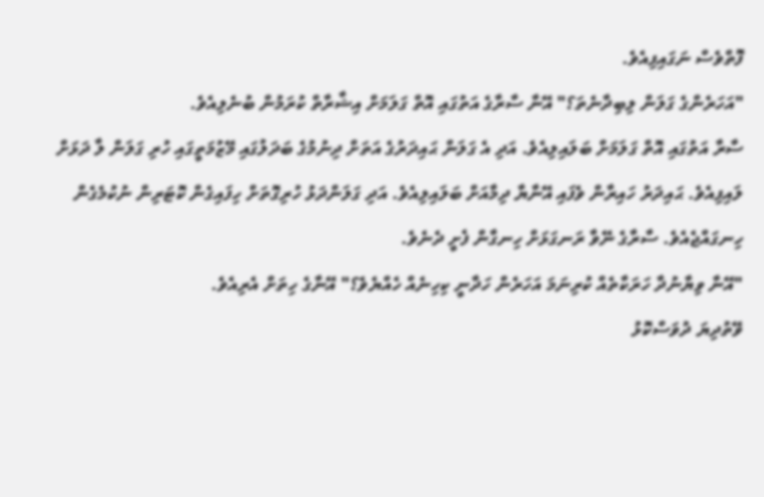ފޮތްވެސް ނަގައިފިއެވެ.
"އަހަރެންގެ ގަލަން ލިބިދާނެތަ؟" އޭނާ ސާރާގެ އަތުގައި އޮތް ގަލަމަށް އިޝާރާތް ކުރަމުން ބުނެލިއެވެ.
ސާރާ އަތުގައި އޮތް ގަލަމަށް ބަލައިލިއެވެ. އަދި އެ ގަލަން ޙައިދަރުގެ އަތަށް ދިނުމުގެ ބަދަލުގައި މޭޒުމަތީގައި ހުރި ގަލަން ލާ ދަޅަށް ލައިފިއެވެ. ޙައިދަރު ހައިރާން ވެފައި އޭނާޔާ ދިމާއަށް ބަލައިލިއެވެ. އަދި ގަލަންދަޅު ހުރިގޮތަށް ހިފައިގެން ކޮޓަރިން ނުކުމެގެން ހިނގައްޖެއެވެ. ސާރާގެ ނޭވާ ރަނގަޅަށް ހިނގާން ފެށީ ދެނެވެ.
"އޭނާ ވިޔާނުދާ ހަރަކާތެއް ކުރިނަމަ އަހަރެން ހަދާނީ ކިހިނެއް ހެއްޔެވެ؟" އޭނާގެ ހިތަށް އެރިއެވެ.
ވޭތުދިޔަ ދުވަސްކޮޅު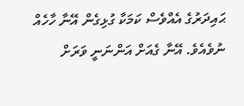ޙައިދަރުގެ އެއްވެސް ކަމަކާ ގުޅިގެން އޭނާ ހާހެއް ނުވެއެވެ. އޭނާ ގެއަށް އަންނަނީ ވަރަށް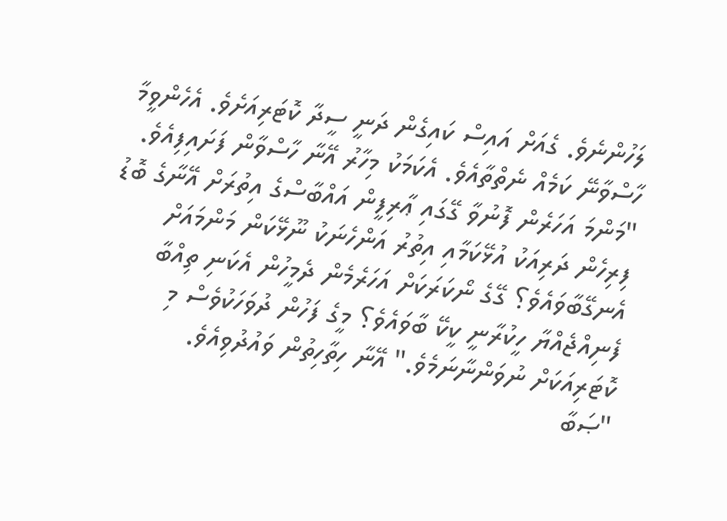ލަހުންނެވެ. ގެއަށް އައިސް ކައިގެން ދަނީ ސީދާ ކޮޓަރިއަށެވެ. އެހެންވީމާ ހާސްވާނޭ ކަމެއް ނެތްތާއެވެ. އެކަމަކު މިހާރު އޭނާ ހާސްވާން ފަށައިފިއެވެ.
"މަންމަ އަހަރެން ފޮނުވާ ގޭގައި ޢާރިފީން އައްބާސްގެ އިތުރަށް އޭނާގެ ބޮޑު ފިރިހެން ދަރިއަކު އުޅޭކަމާއި އިތުރު އަންހެނަކު ނޫޅޭކަން މަންމައަށް އެނގޭބާވައެވެ؟ ގޭގެ ނޯކަރަކަށް އަހަރެމެން ދެމީހުން އެކަނި ތިއްބާ ފެނިއްޖެއްޔާ ހީކުރާނީ ކީކޭ ބާވައެވެ؟ މީގެ ފަހުން ދުވަހަކުވެސް މި ކޮޓަރިއަކަށް ނުވަންނާނަމެވެ." އޭނާ ހިތާހިތުން ވައުދުވިއެވެ.
"ޞަބާ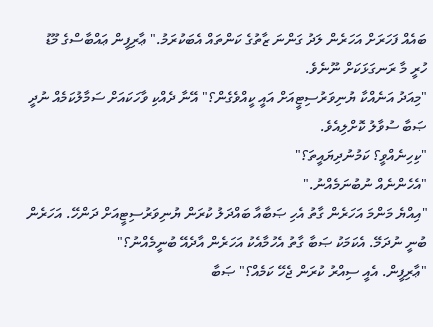ބައެއް ފަހަރަށް އަހަރެން ލަދު ގަންނަ ޒާތުގެ ކަންތައް އެބަކުރަމު." ޢާރިފީން ޢައްބާސްގެ މޫޑު ހުރީ މާ ރަނގަޅަކަށް ނޫނެވެ.
"މިއަދު އަނެއްކާ ޔުނިވަރުސިޓީއަށް އައީ ކީއްވެގެން؟" އޭނާ ދެއްކި ވާހަކައަށް ސަމާލުކަމެއް ނުދީ ޞަބާ ސުވާލު ކޮށްލިއެވެ.
"ކިހިނެއްވީ؟ ކަމުނުދިޔައީތަ؟"
"އެހެންނެއް ނުބުނަމެއްނު."
"އިއްޔެ މަންމަ އަހަރެން ގާތު އެހި ޞަބާއާ ބައްދަލު ކުރަން ޔުނިވަރުސިޓީއަށް ދަންހޭ. އަހަރެން ބުނީ ނުދަމޭ. އެކަމަކު ޞަބާ ގާތު އެހުމާއެކު އަހަރެން އާދެއޭ ބުނީމެއްނު؟"
"ޢާރިފީން. އެއީ ސިއްރު ކުރަން ޖެހޭ ކަމެއް؟" ޞަބާ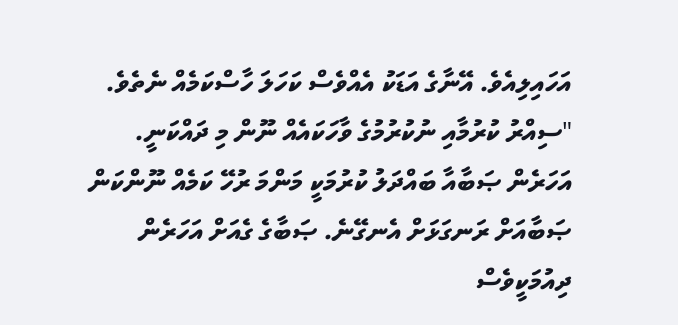އަހައިލިއެވެ. އޭނާގެ އަޑަކު އެއްވެސް ކަހަލަ ހާސްކަމެއް ނެތެވެ.
"ސިއްރު ކުރުމާއި ނުކުރުމުގެ ވާހަކައެއް ނޫން މި ދައްކަނީ. އަހަރެން ޞަބާއާ ބައްދަލު ކުރުމަކީ މަންމަ ރުހޭ ކަމެއް ނޫންކަން ޞަބާއަށް ރަނގަޅަށް އެނގޭނެ. ޞަބާގެ ގެއަށް އަހަރެން ދިއުމަކީވެސް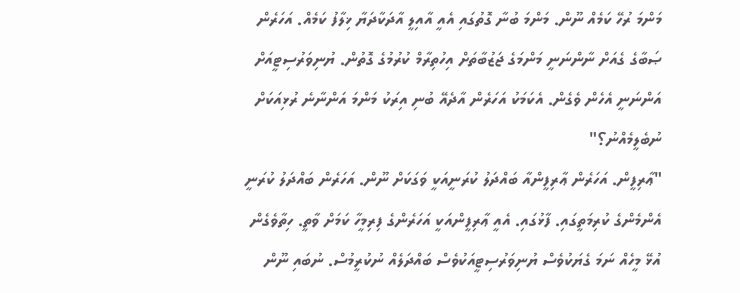މަންމަ ރުހޭ ކަމެއް ނޫން. މަންމަ ބުނާ ގޮތުގައި އެއީ އާއިލީ އާދަކާދަޔާ ޚިލާފު ކަމެއް. އަހަރެން ޞަބާގެ ގެއަށް ނާންނަނީ މަންމަގެ ޖަޒުބާތަށް އިހުތިރާމް ކުރުމުގެ ގޮތުން. ޔުނިވަރުސިޓީއަށް އަންނަނީ އެހެން ވެގެން. އެކަމަކު އަހަރެން އާދެއޭ ބުނި އިރަކު މަންމަ އަންނާނެ ރުޅިއަކަށް ނުބެލީމެއްނު؟"
"ޢާރިފީން. އަހަރެން ޢާރިފީންއާ ބައްދަލު ކުރަނީއަކީ ވަގަކަށް ނޫން. އަހަރެން ބައްދަލު ކުރަނީ އެންމެންގެ ކުރިމަތީގައި. ފާޅުގައި. އެއީ ޢާރިފީންއަކީ އަހަރެންގެ ފިރިމީހާ ކަމަށް ވާތީ. ހިތާވެގެން އުޅޭ މީހެއް ނަމަ ގެޔަކުވެސް ޔުނިވަރުސިޓީއަކުވެސް ބައްދަލެއް ނުކުރީމުސް. ނުބައި ނޫން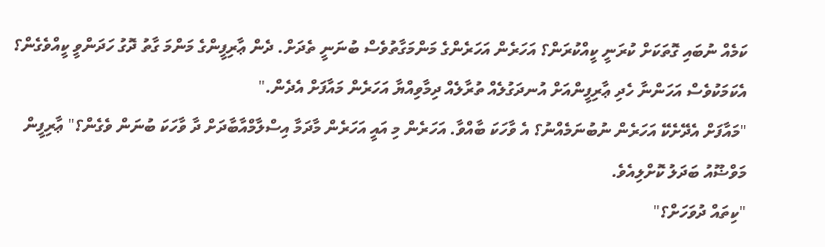ކަމެއް ނުބައި ގޮތަކަށް ކުރަނީ ކީއްކުރަން؟ އަހަރެން އަހަރެންގެ މަންމަގާތުވެސް ބުނަނީ ތެދަށް. ދެން ޢާރިފީންގެ މަންމަ ގާތު ދޮގު ހަދަންވީ ކީއްވެގެން؟ އެކަމަކުވެސް އަހަންނާ ހެދި ޢާރިފީންއަށް އުނދަގުލެއް ތުރާލެއް ދިމާވިއްޔާ އަހަރެން މައާފަށް އެދެން."
"މައާފަށް އެދޭށެކޭ އަހަރެން ނުބުނަމެއްނު؟ އެ ވާހަކަ ބާއްވާ. އަހަރެން މި އައީ އަހަރެން މާދަމާ އިސްލާމްއާބާދަށް ދާ ވާހަކަ ބުނަން ވެގެން؟" ޢާރިފީން މަވްޟޫއު ބަދަލު ކޮށްލިއެވެ.
"ކިތައް ދުވަހަށް؟"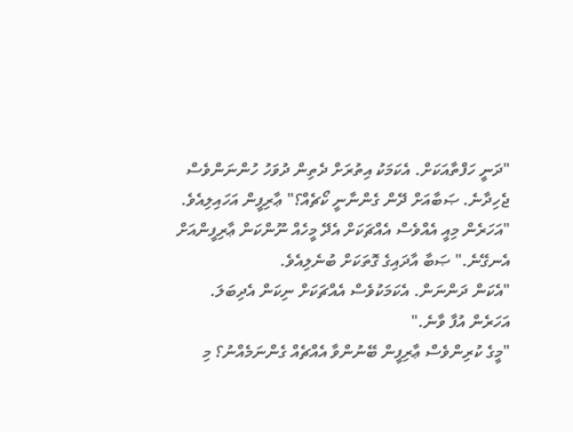"ދަނީ ހަފްތާއަކަށް. އެކަމަކު އިތުރަށް ދެތިން ދުވަހު ހުންނަންވެސް ޖެހިދާނެ. ޞަބާއަށް ދޭން ގެންނާނީ ކޯޗެއް؟" ޢާރިފީން އަހައިލިއެވެ.
"އަހަރެން މިއީ އެއްވެސް އެއްޗަކަށް އެދޭ މީހެއް ނޫންކަން ޢާރިފީންއަށް އެނގޭނެ." ޞަބާ އާދައިގެ ގޮތަކަށް ބުނެލިއެވެ.
"އެކަން ދަންނަން. އެކަމަކުވެސް އެއްޗަކަށް ނިކަން އެދިބަލަ. އަހަރެން އުފާ ވާނެ."
"މީގެ ކުރިންވެސް ޢާރިފީން ބޭނުންވާ އެއްޗެއް ގެންނަމެއްނު؟ މި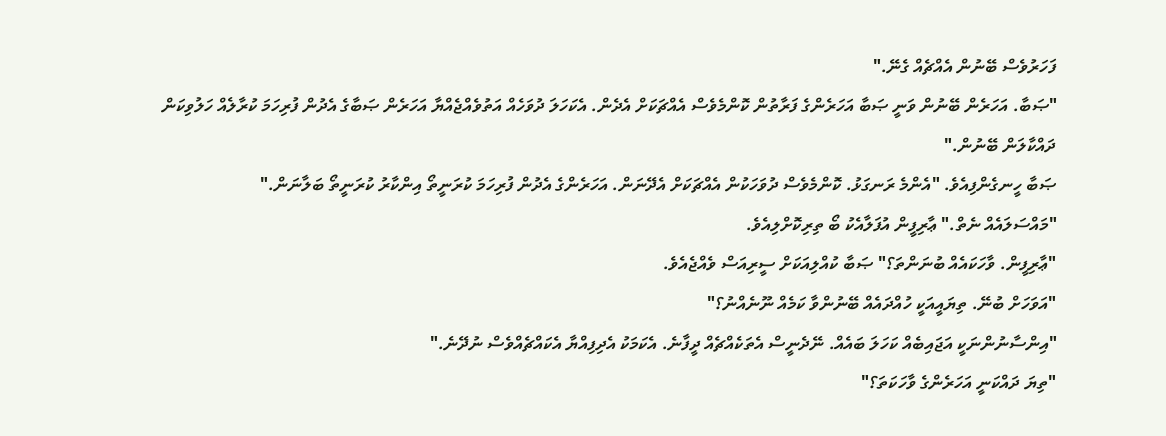ފަހަރުވެސް ބޭނުން އެއްޗެއް ގެނޭ."
"ޞަބާ. އަހަރެން ބޭނުން ވަނީ ޞަބާ އަހަރެންގެ ފަރާތުން ކޮންމެވެސް އެއްޗަކަށް އެދެން. އެކަހަލަ ދުވަހެއް އަތުވެއްޖެއްޔާ އަހަރެން ޞަބާގެ އެދުން ފުރިހަމަ ކުރާލެއް ހަލުވިކަން ދައްކާލަން ބޭނުން."
ޞަބާ ހީނގެންފިއެވެ. "އެންމެ ރަނގަޅު. ކޮންމެވެސް ދުވަހަކުން އެއްޗަކަށް އެދޭނަން. އަހަރެންގެ އެދުން ފުރިހަމަ ކުރަނީތޯ އިންކާރު ކުރަނީތޯ ބަލާނަން."
"މައްސަލައެއް ނެތް." ޢާރިފީން އުފަލާއެކު ބޯ ތިރިކޮށްލިއެވެ.
"ޢާރިފީން. ވާހަކައެއް ބުނަންތަ؟" ޞަބާ ކުއްލިއަކަށް ސީރިއަސް ވެއްޖެއެވެ.
"އަވަހަށް ބުނޭ. ތިޔައީއަކީ ހުއްދައެއް ބޭނުންވާ ކަމެއް ނޫނެއްނު؟"
"އިންސާނުންނަކީ އަޖައިބެއް ކަހަލަ ބައެއް. ނޭދެނީސް އެތަކެއްޗެއް ދީފާނެ. އެކަމަކު އެދިފިއްޔާ އެކައްޗެއްވެސް ނުދޭނެ."
"ތިޔަ ދައްކަނީ އަހަރެންގެ ވާހަކަތަ؟"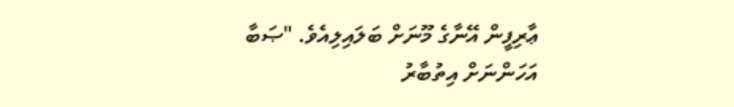ޢާރިފީން އޭނާގެ މޫނަށް ބަލައިލިއެވެ. "ޞަބާ އަހަންނަށް އިތުބާރު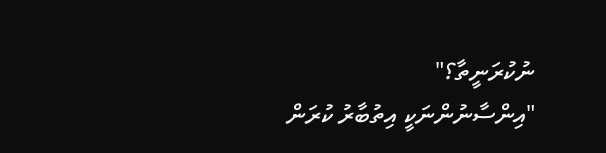ނުކުރަނީތާ؟"
"އިންސާނުންނަކީ އިތުބާރު ކުރަން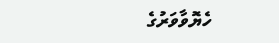ހެޔޮވާވަރުގެ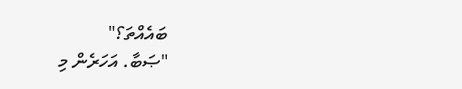ބައެއްތަ؟"
"ޞަބާ. އަހަރެން މި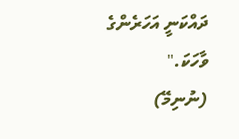ދައްކަނީ އަހަރެންގެ ވާހަކަ."
(ނުނިމޭ)